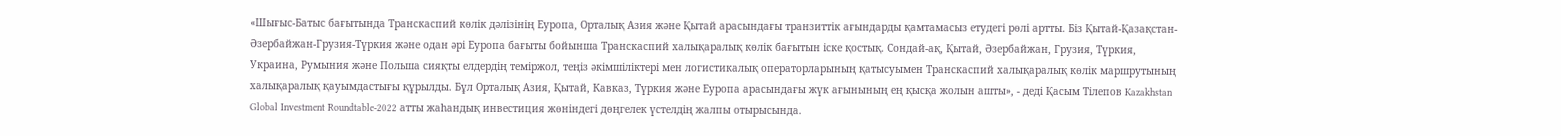«Шығыс-Батыс бағытында Транскаспий көлік дәлізінің Еуропа, Орталық Азия және Қытай арасындағы транзиттік ағындарды қамтамасыз етудегі рөлі артты. Біз Қытай-Қазақстан-Әзербайжан-Грузия-Түркия және одан әрі Еуропа бағыты бойынша Транскаспий халықаралық көлік бағытын іске қостық. Сондай-ақ, Қытай, Әзербайжан, Грузия, Түркия, Украина, Румыния және Польша сияқты елдердің теміржол, теңіз әкімшіліктері мен логистикалық операторларының қатысуымен Транскаспий халықаралық көлік маршрутының халықаралық қауымдастығы құрылды. Бұл Орталық Азия, Қытай, Кавказ, Түркия және Еуропа арасындағы жүк ағынының ең қысқа жолын ашты», - деді Қасым Тілепов Kazakhstan Global Investment Roundtable-2022 атты жаһандық инвестиция жөніндегі дөңгелек үстелдің жалпы отырысында.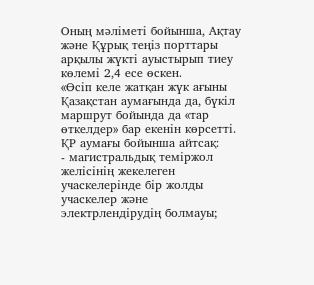Оның мәліметі бойынша, Ақтау және Құрық теңіз порттары арқылы жүкті ауыстырып тиеу көлемі 2,4 есе өскен.
«Өсіп келе жатқан жүк ағыны Қазақстан аумағында да, бүкіл маршрут бойында да «тар өткелдер» бар екенін көрсетті.
ҚР аумағы бойынша айтсақ:
- магистральдық теміржол желісінің жекелеген учаскелерінде бір жолды учаскелер және электрлендірудің болмауы;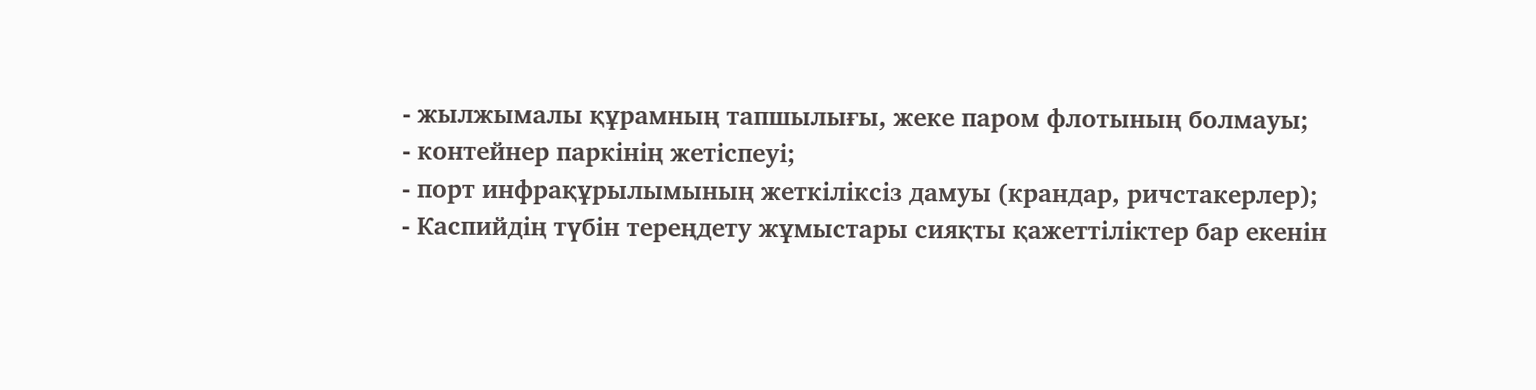- жылжымалы құрамның тапшылығы, жеке паром флотының болмауы;
- контейнер паркінің жетіспеуі;
- порт инфрақұрылымының жеткіліксіз дамуы (крандар, ричстакерлер);
- Каспийдің түбін тереңдету жұмыстары сияқты қажеттіліктер бар екенін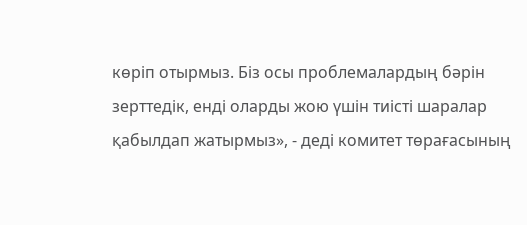көріп отырмыз. Біз осы проблемалардың бәрін зерттедік, енді оларды жою үшін тиісті шаралар қабылдап жатырмыз», - деді комитет төрағасының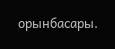орынбасары.